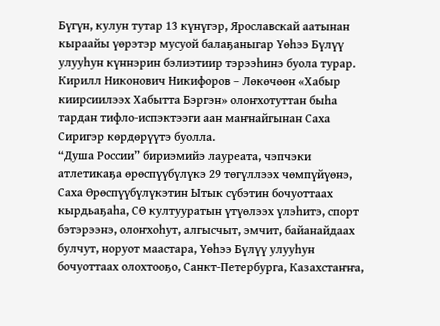Бүгүн, кулун тутар 13 күнүгэр, Ярославскай аатынан кыраайы үөрэтэр мусуой балаҕаныгар Үөһээ Бүлүү улууһун күннэрин бэлиэтиир тэрээһинэ буола турар. Кирилл Никонович Никифоров – Лөкөчөөн «Хабыр киирсиилээх Хабытта Бэргэн» олоҥхотуттан быһа тардан тифло-испэктээги аан маҥнайгынан Саха Сиригэр көрдөрүүтэ буолла.
“Душа России” бириэмийэ лауреата, чэпчэки атлетикаҕа өрөспүүбүлүкэ 29 төгүллээх чөмпүйүөнэ, Саха Өрөспүүбүлүкэтин Ытык сүбэтин бочуоттаах кырдьаҕаһа, СӨ култууратын үтүөлээх үлэһитэ, спорт бэтэрээнэ, олоҥхоһут, алгысчыт, эмчит, байанайдаах булчут, норуот маастара, Үөһээ Бүлүү улууһун бочуоттаах олохтооҕо, Санкт-Петербурга, Казахстаҥҥа,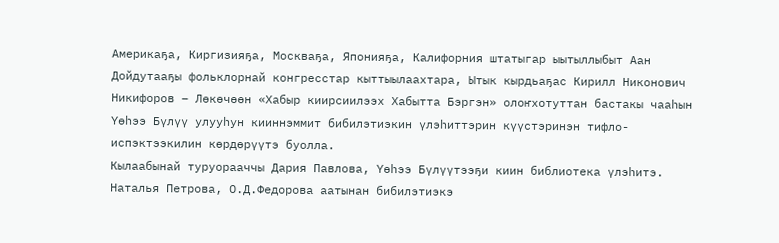Америкаҕа, Киргизияҕа, Москваҕа, Японияҕа, Калифорния штатыгар ыытыллыбыт Аан Дойдутааҕы фольклорнай конгресстар кыттыылаахтара, Ытык кырдьаҕас Кирилл Никонович Никифоров – Лөкөчөөн «Хабыр киирсиилээх Хабытта Бэргэн» олоҥхотуттан бастакы чааһын Үөһээ Бүлүү улууһун кииннэммит бибилэтиэкин үлэһиттэрин күүстэринэн тифло-испэктээкилин көрдөрүүтэ буолла.
Кылаабынай туруорааччы Дария Павлова, Үөһээ Бүлүүтээҕи киин библиотека үлэһитэ.
Наталья Петрова, О.Д.Федорова аатынан бибилэтиэкэ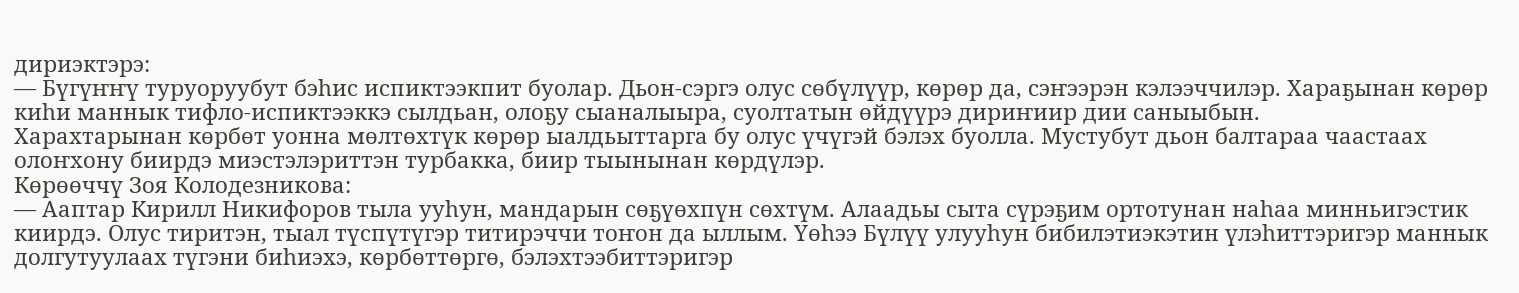дириэктэрэ:
— Бүгүҥҥү туруоруубут бэһис испиктээкпит буолар. Дьон-сэргэ олус сөбүлүүр, көрөр да, сэҥээрэн кэлээччилэр. Хараҕынан көрөр киһи маннык тифло-испиктээккэ сылдьан, олоҕу сыаналыыра, суолтатын өйдүүрэ дириҥиир дии саныыбын.
Харахтарынан көрбөт уонна мөлтөхтүк көрөр ыалдьыттарга бу олус үчүгэй бэлэх буолла. Мустубут дьон балтараа чаастаах олоҥхону биирдэ миэстэлэриттэн турбакка, биир тыынынан көрдүлэр.
Көрөөччү Зоя Колодезникова:
— Ааптар Кирилл Никифоров тыла ууһун, мандарын сөҕүөхпүн сөхтүм. Алаадьы сыта сүрэҕим ортотунан наһаа минньигэстик киирдэ. Олус тиритэн, тыал түспүтүгэр титирэччи тоҥон да ыллым. Үөһээ Бүлүү улууһун бибилэтиэкэтин үлэһиттэригэр маннык долгутуулаах түгэни биһиэхэ, көрбөттөргө, бэлэхтээбиттэригэр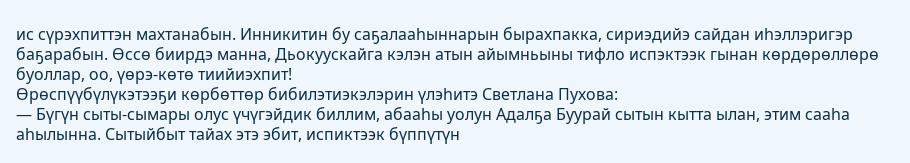ис сүрэхпиттэн махтанабын. Инникитин бу саҕалааһыннарын бырахпакка, сириэдийэ сайдан иһэллэригэр баҕарабын. Өссө биирдэ манна, Дьокуускайга кэлэн атын айымньыны тифло испэктээк гынан көрдөрөллөрө буоллар, оо, үөрэ-көтө тиийиэхпит!
Өрөспүүбүлүкэтээҕи көрбөттөр бибилэтиэкэлэрин үлэһитэ Светлана Пухова:
— Бүгүн сыты-сымары олус үчүгэйдик биллим, абааһы уолун Адалҕа Буурай сытын кытта ылан, этим сааһа аһылынна. Сытыйбыт тайах этэ эбит, испиктээк бүппүтүн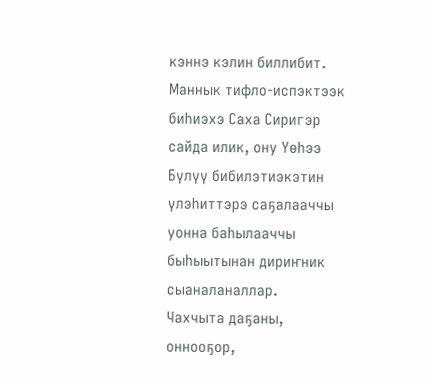кэннэ кэлин биллибит. Маннык тифло-испэктээк биһиэхэ Саха Сиригэр сайда илик, ону Үөһээ Бүлүү бибилэтиэкэтин үлэһиттэрэ саҕалааччы уонна баһылааччы быһыытынан дириҥник сыаналаналлар.
Чахчыта даҕаны, оннооҕор,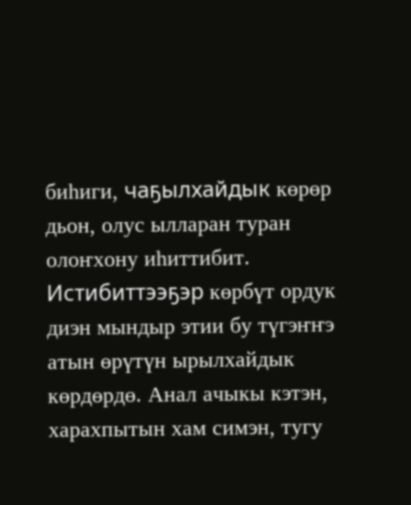биһиги, чаҕылхайдык көрөр дьон, олус ылларан туран олоҥхону иһиттибит. Истибиттээҕэр көрбүт ордук диэн мындыр этии бу түгэҥҥэ атын өрүтүн ырылхайдык көрдөрдө. Анал ачыкы кэтэн, харахпытын хам симэн, тугу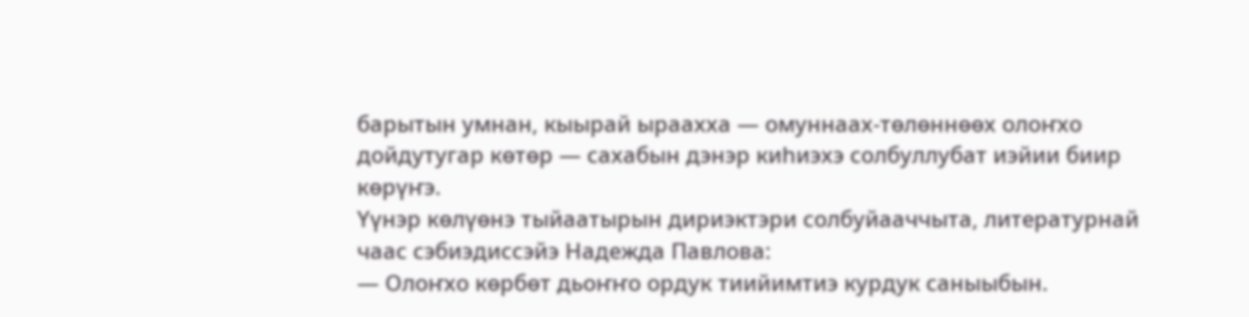барытын умнан, кыырай ыраахха — омуннаах-төлөннөөх олоҥхо дойдутугар көтөр — сахабын дэнэр киһиэхэ солбуллубат иэйии биир көрүҥэ.
Үүнэр көлүөнэ тыйаатырын дириэктэри солбуйааччыта, литературнай чаас сэбиэдиссэйэ Надежда Павлова:
— Олоҥхо көрбөт дьоҥҥо ордук тиийимтиэ курдук саныыбын.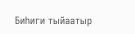Биһиги тыйаатыр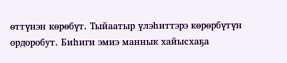өттүнэн көрөбүт. Тыйаатыр үлэһиттэрэ көрөрбүтүн ордоробут. Биһиги эмиэ маннык хайысхаҕа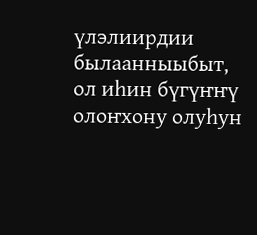үлэлиирдии былаанныыбыт, ол иһин бүгүҥҥү олоҥхону олуһун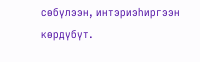сөбүлээн, интэриэһиргээн көрдүбүт.